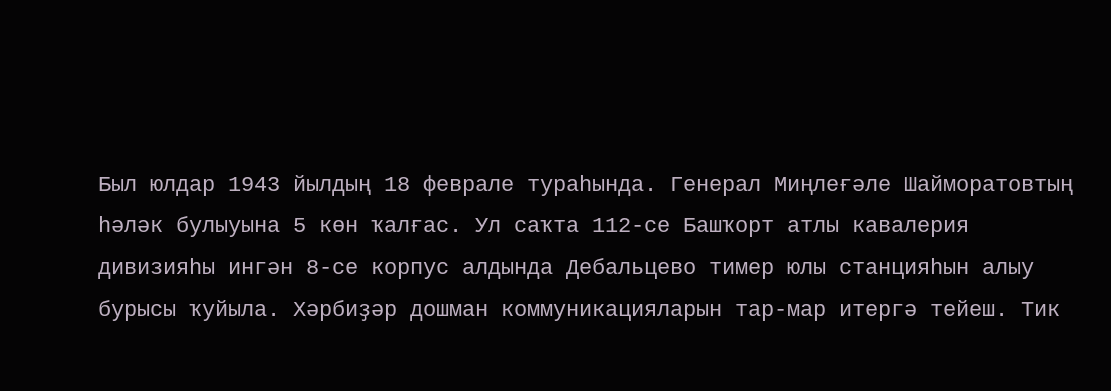Был юлдар 1943 йылдың 18 феврале тураһында. Генерал Миңлеғәле Шайморатовтың һәләк булыуына 5 көн ҡалғас. Ул саҡта 112-се Башҡорт атлы кавалерия дивизияһы ингән 8-се корпус алдында Дебальцево тимер юлы станцияһын алыу бурысы ҡуйыла. Хәрбиҙәр дошман коммуникацияларын тар-мар итергә тейеш. Тик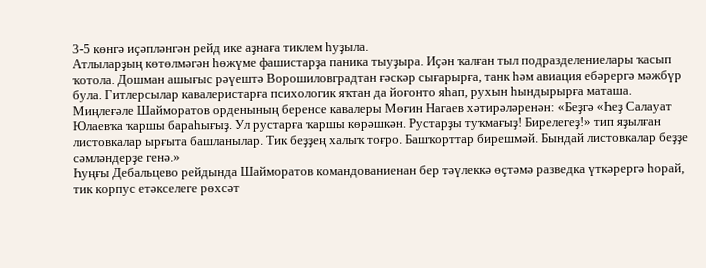3-5 көнгә иҫәпләнгән рейд ике аҙнаға тиклем һуҙыла.
Атлыларҙың көтөлмәгән һөжүме фашистарҙа паника тыуҙыра. Иҫән ҡалған тыл подразделениелары ҡасып ҡотола. Дошман ашығыс рәүештә Ворошиловградтан ғәскәр сығарырға, танк һәм авиация ебәрергә мәжбүр була. Гитлерсылар кавалеристарға психологик яҡтан да йоғонто яһап, рухын һындырырға маташа.
Миңлеғәле Шайморатов орденының беренсе кавалеры Мөғин Нагаев хәтирәләренән: «Беҙгә «Һеҙ Салауат Юлаевҡа ҡаршы бараһығыҙ. Ул рустарға ҡаршы көрәшкән. Рустарҙы туҡмағыҙ! Бирелегеҙ!» тип яҙылған листовкалар ырғыта башланылар. Тик беҙҙең халыҡ тоғро. Башҡорттар бирешмәй. Бындай листовкалар беҙҙе сәмләндерҙе генә.»
Һуңғы Дебальцево рейдында Шайморатов командованиенан бер тәүлеккә өҫтәмә разведка үткәрергә һорай, тик корпус етәкселеге рөхсәт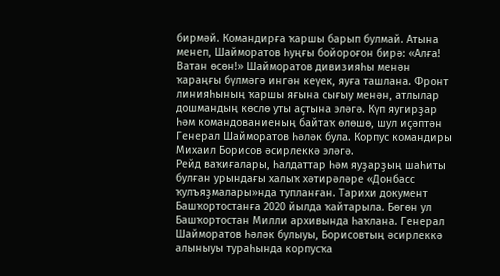бирмәй. Командирға ҡаршы барып булмай. Атына менеп, Шайморатов һуңғы бойороғон бирә: «Алға! Ватан өсөн!» Шайморатов дивизияһы менән ҡараңғы бүлмәгә ингән кеүек, яуға ташлана. Фронт линияһының ҡаршы яғына сығыу менән, атлылар дошмандың көслө уты аҫтына эләгә. Күп яугирҙар һәм командованиеның байтаҡ өлөшө, шул иҫәптән Генерал Шайморатов һәләк була. Корпус командиры Михаил Борисов әсирлеккә эләгә.
Рейд ваҡиғалары, һалдаттар һәм яуҙарҙың шаһиты булған урындағы халыҡ хәтирәләре «Донбасс ҡулъяҙмалары»нда тупланған. Тарихи документ Башҡортостанға 2020 йылда ҡайтарыла. Бөгөн ул Башҡортостан Милли архивында һаҡлана. Генерал Шайморатов һәләк булыуы, Борисовтың әсирлеккә алыныуы тураһында корпусҡа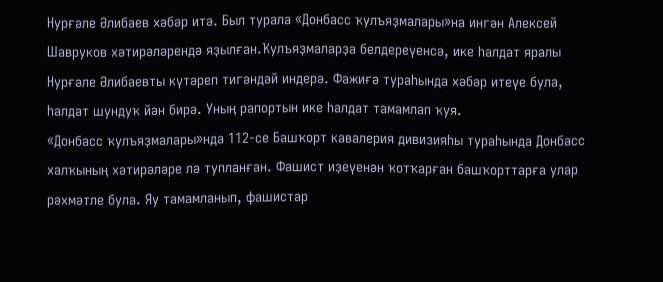Нурғәле Әлибаев хәбәр итә. Был турала «Донбасс ҡулъяҙмалары»на ингән Алексей Шавруков хәтирәләрендә яҙылған.Ҡулъяҙмаларҙа белдереүенсә, ике һалдат яралы Нурғәле Әлибаевты күтәреп тигәндәй индерә. Фажиғә тураһында хәбәр итеүе була, һалдат шундуҡ йән бирә. Уның рапортын ике һалдат тамамлап ҡуя.
«Донбасс ҡулъяҙмалары»нда 112-се Башҡорт кавалерия дивизияһы тураһында Донбасс халҡының хәтирәләре лә тупланған. Фашист иҙеүенән ҡотҡарған башҡорттарға улар рәхмәтле була. Яу тамамланып, фашистар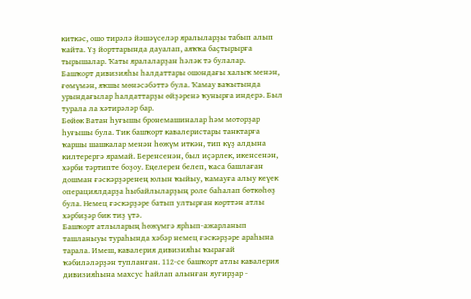киткәс, ошо тирәлә йәшәүселәр яралыларҙы табып алып ҡайта. Үҙ йорттарында дауалап, аяҡҡа баҫтырырға тырышалар. Ҡаты яралаларҙан һәләк тә булалар.
Башҡорт дивизияһы һалдаттары ошондағы халыҡ менән, ғөмүмән, яҡшы мөнәсәбәттә була. Ҡамау ваҡытында урындағылар һалдаттарҙы өйҙәренә ҡунырға индерә. Был турала ла хәтирәләр бар.
Бөйөк Ватан һуғышы бронемашиналар һәм моторҙар һуғышы була. Тик башҡорт кавалеристары танктарға ҡаршы шашкалар менән һөжүм иткән, тип күҙ алдына килтерергә ярамай. Беренсенән, был иҫәрлек, икенсенән, хәрби тәртипте боҙоу. Еңелерен белеп, ҡаса башлаған дошман ғәскәрҙәренең юлын ҡыйыу, ҡамауға алыу кеүек операциялдарҙа һыбайлыларҙың роле баһалап бөткөһөҙ була. Немец ғәскәрҙәре батып ултырған көрттән атлы хәрбиҙәр бик тиҙ үтә.
Башҡорт атлыларың һөжүмгә ярһып-ажарланып ташланыуы тураһында хәбәр немец ғәскәрҙәре араһына тарала. Имеш, кавалерия дивизияһы ҡырағай ҡәбиләләрҙән тупланған. 112-се башҡорт атлы кавалерия дивизияһына махсус һайлап алынған яугирҙар -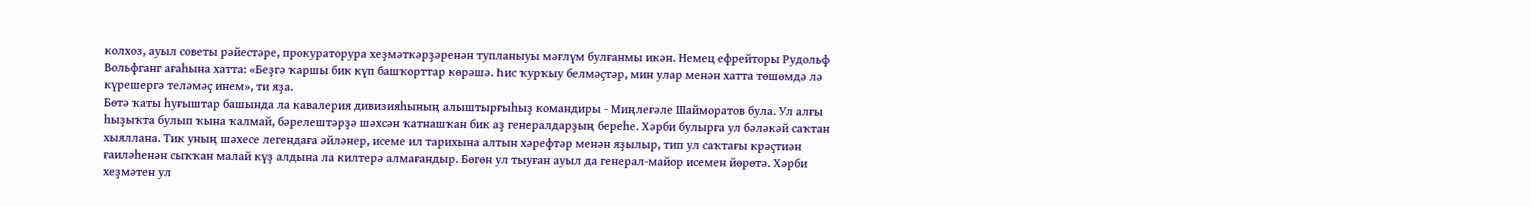колхоз, ауыл советы рәйестәре, прокураторура хеҙмәткәрҙәренән тупланыуы мәғлүм булғанмы икән. Немец ефрейторы Рудольф Вольфганг ағаһына хатта: «Беҙгә ҡаршы бик күп башҡорттар көрәшә. Һис ҡурҡыу белмәҫтәр, мин улар менән хатта төшөмдә лә күрешергә теләмәҫ инем», ти яҙа.
Бөтә ҡаты һуғыштар башында ла кавалерия дивизияһының алыштырғыһыҙ командиры - Миңлеғәле Шайморатов була. Ул алғы һыҙыҡта булып ҡына ҡалмай, бәрелештәрҙә шәхсән ҡатнашҡан бик аҙ генералдарҙың береһе. Хәрби булырға ул бәләкәй саҡтан хыяллана. Тик уның шәхесе легендаға әйләнер, исеме ил тарихына алтын хәрефтәр менән яҙылыр, тип ул саҡтағы крәҫтиән ғаиләһенән сыҡҡан малай күҙ алдына ла килтерә алмағандыр. Бөгөн ул тыуған ауыл да генерал-майор исемен йөрөтә. Хәрби хеҙмәтен ул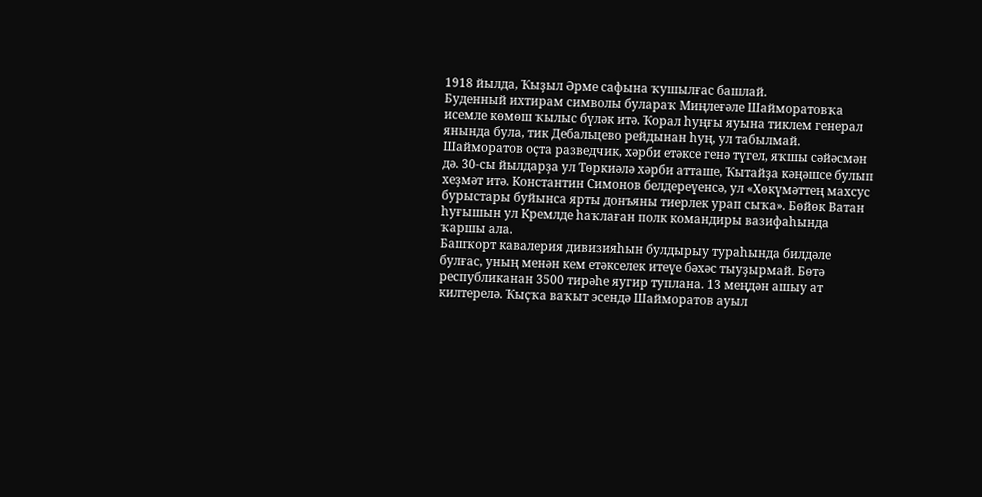1918 йылда, Ҡыҙыл Әрме сафына ҡушылғас башлай.
Буденный ихтирам символы булараҡ Миңлеғәле Шайморатовҡа исемле көмөш ҡылыс бүләк итә. Ҡорал һуңғы яуына тиклем генерал янында була, тик Дебальцево рейдынан һуң, ул табылмай. Шайморатов оҫта разведчик, хәрби етәксе генә түгел, яҡшы сәйәсмән дә. 30-сы йылдарҙа ул Төркиәлә хәрби атташе, Ҡытайҙа кәңәшсе булып хеҙмәт итә. Константин Симонов белдереүенсә, ул «Хөкүмәттең махсус бурыстары буйынса ярты донъяны тиерлек урап сыҡа». Бөйөк Ватан һуғышын ул Кремлде һаҡлаған полк командиры вазифаһында ҡаршы ала.
Башҡорт кавалерия дивизияһын булдырыу тураһында билдәле булғас, уның менән кем етәкселек итеүе бәхәс тыуҙырмай. Бөтә республиканан 3500 тирәһе яугир туплана. 13 меңдән ашыу ат килтерелә. Ҡыҫҡа ваҡыт эсендә Шайморатов ауыл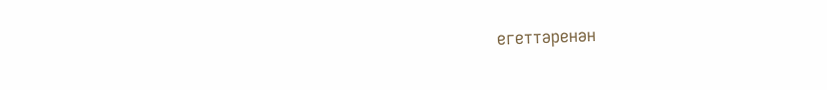егеттәренән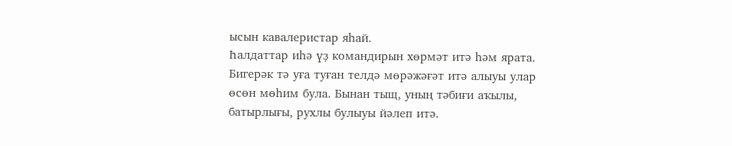ысын кавалеристар яһай.
Һалдаттар иһә үҙ командирын хөрмәт итә һәм ярата. Бигерәк тә уға туған телдә мөрәжәғәт итә алыуы улар өсөн мөһим була. Бынан тыщ, уның тәбиғи аҡылы, батырлығы, рухлы булыуы йәлеп итә.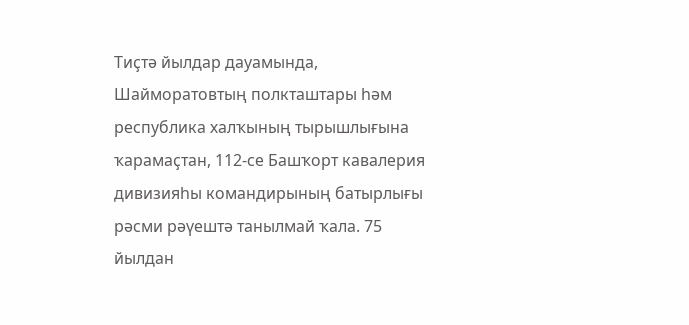Тиҫтә йылдар дауамында, Шайморатовтың полкташтары һәм республика халҡының тырышлығына ҡарамаҫтан, 112-се Башҡорт кавалерия дивизияһы командирының батырлығы рәсми рәүештә танылмай ҡала. 75 йылдан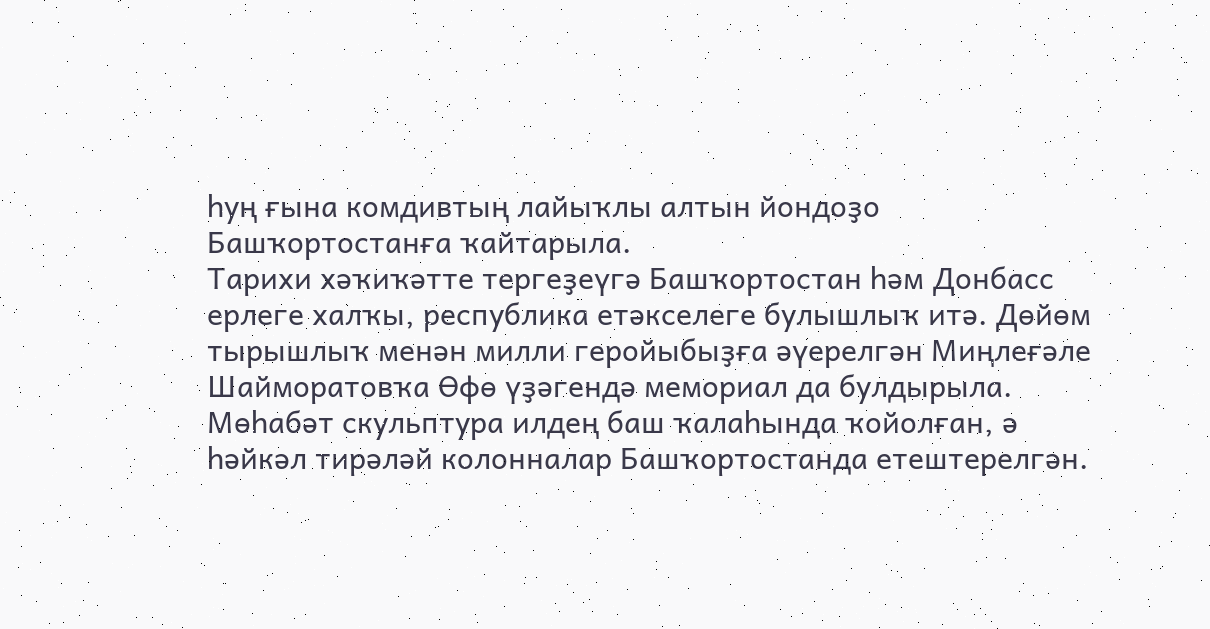һуң ғына комдивтың лайыҡлы алтын йондоҙо Башҡортостанға ҡайтарыла.
Тарихи хәҡиҡәтте тергеҙеүгә Башҡортостан һәм Донбасс ерлеге халҡы, республика етәкселеге булышлыҡ итә. Дөйөм тырышлыҡ менән милли геройыбыҙға әүерелгән Миңлеғәле Шайморатовҡа Өфө үҙәгендә мемориал да булдырыла. Мөһабәт скульптура илдең баш ҡалаһында ҡойолған, ә һәйкәл тирәләй колонналар Башҡортостанда етештерелгән.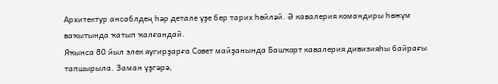Архитектур ансаблдең һәр детале үҙе бер тарих һөйләй. Ә кавалерия командиры һөжүм ваҡытында ҡатып ҡалғандай.
Яҡынса 80 йыл элек яугирҙарға Совет майҙанында Башҡорт кавалерия дивизияһы байрағы тапшырыла. Заман үҙгәрә,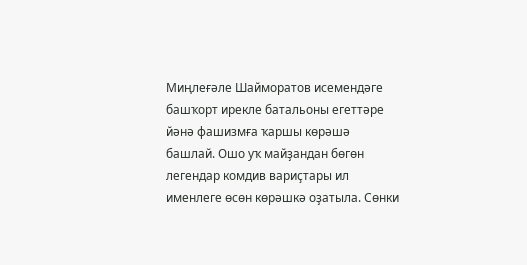Миңлеғәле Шайморатов исемендәге башҡорт ирекле батальоны егеттәре йәнә фашизмға ҡаршы көрәшә башлай. Ошо уҡ майҙандан бөгөн легендар комдив вариҫтары ил именлеге өсөн көрәшкә оҙатыла. Сөнки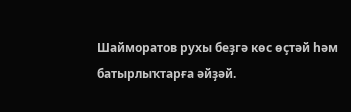Шайморатов рухы беҙгә көс өҫтәй һәм батырлыҡтарға әйҙәй.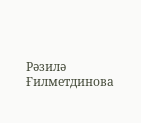Рәзилә Ғилметдинова